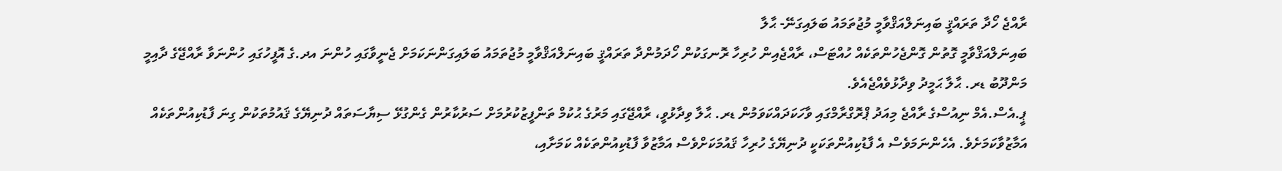ރާއްޖެ ހޯދާ ތަރައްޤީ ބައިނަލްއަޤްވާމީ މުޖުތަމައު ބަލައިގަނޭ- ޙާލާ
ބައިނަލްއަޤްވާމީ ގޮތުން ގޮންޖެހުންތަކެއް ހުއްޓަސް، ރާއްޖެއިން ހުރިހާ ރޮނގަކުން ހޯދަމުންދާ ތަރައްޤީ ބައިނަލްއަޤްވާމީ މުޖުތަމައު ބަލައިގަންނަކަމަށް ޖެނީވާގައި ހުންނަ އދ.ގެ އޮފީހުގައި ހުންނަވާ ރާއްޖޭގެ ދާއިމީ މަންދޫބު ޑރ. ޙާލާ ޙަމީދު ވިދާޅުވެއްޖެއެވެ.
ޕީ.އެސް.އެމް ނިއުސްގެ ރާއްޖެ މިއަދު ޕްރޮގްރާމްގައި ވާހަކަދައްކަވަމުން ޑރ. ޙާލާ ވިދާޅުވީ، ރާއްޖޭގައި މަރުގެ ޙުކުމް ތަންފީޒުކުރުމަށް ސަރުކާރުން ގެންގުޅޭ ސިޔާސަތައް ދުނިޔޭގެ ޤައުމުތަކުން ގިނަ ފާޑުކިއުންތަކެއް އަމާޒުވާކަމަށެވެ. އެހެންނަމަވެސް އެ ފާޑުކިއުންތަކަކީ ދުނިޔޭގެ ހުރިހާ ޤައުމަކަށްވެސް އަމާޒުވާ ފާޑުކިއުންތަކެއް ކަމަށާއި،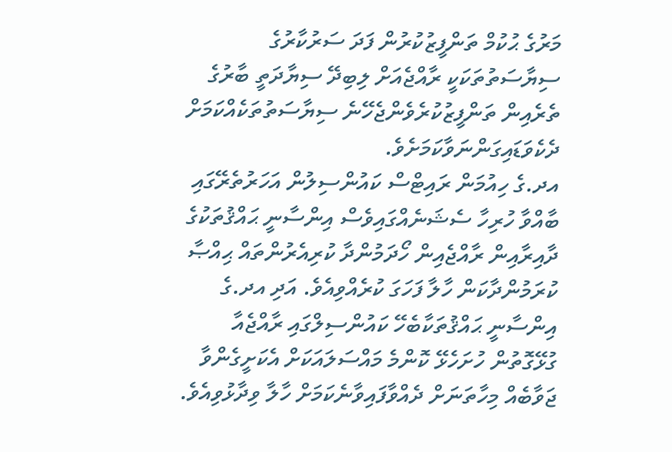މަރުގެ ޙުކުމް ތަންފީޒުކުރުން ފަދަ ސަރުކާރުގެ ސިޔާސަތުތަކަކީ ރާއްޖެއަށް ލިބިދޭ ސިޔާދަތީ ބާރުގެ ތެރެއިން ތަންފީޒުކުރެވެންޖެހޭނެ ސިޔާސަތުތަކެއްކަމަށް ދެކެވަޑައިގަންނަވާކަމަށެވެ.
އދ.ގެ ހިއުމަން ރައިޓްސް ކައުންސިލުން އަހަރުތެރޭގައި ބާއްވާ ހުރިހާ ސެޝަނެއްގައިވެސް އިންސާނީ ޙައްޤުތަކުގެ ދާއިރާއިން ރާއްޖެއިން ހޯދަމުންދާ ކުރިއެރުންތައް ޙިއްޞާ ކުރަމުންދާކަން ހާލާ ފަހަގަ ކުރެއްވިއެވެ. އަދި އދ.ގެ އިންސާނީ ޙައްޤުތަކާބެހޭ ކައުންސިލްގައި ރާއްޖެއާ ގުޅޭގޮތުން ހުށަހެޅޭ ކޮންމެ މައްސަލައަކަށް އެކަށީގެންވާ ޖަވާބެއް މިހާތަނަށް ދެއްވާފައިވާނެކަމަށް ހާލާ ވިދާޅުވިއެވެ.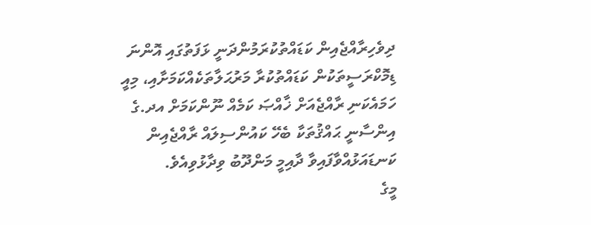ދިވެހިރާއްޖެއިން ކަޑައްތުކުރަމުންދަނީ ޅަފަތުގައި އޮންނަ ޑިމޮކްރަސީތަކުން ކަޑައްތުކުރާ މަރުޙަލާތަކެއްކަމަށާއި، މިއީ ހަމައެކަނި ރާއްޖެއަށް ޚާއްޞަ ކަމެއް ނޫންކަމަށް އދ.ގެ އިންސާނީ ޙައްޤުތަކާ ބެހޭ ކައުންސިލައް ރާއްޖެއިން ކަނޑައަޅުއްވާފައިވާ ދާއިމީ މަންދޫބު ވިދާޅުވިއެވެ.
މީގެ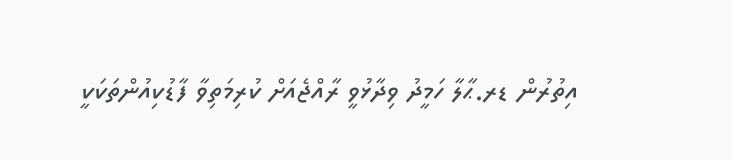އިތުރުން ޑރ.ޙާލާ ހަމީދު ވިދާޅުވީ ރާއްޖެއަށް ކުރިމަތިވާ ފާޑުކިއުންތަކަކީ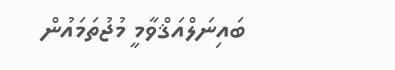ބައިނަލްއަޤްވާމީ މުޖުތަމައުން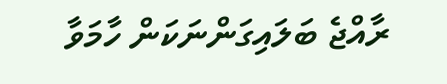ރާއްޖެ ބަލައިގަންނަކަން ހާމަވާ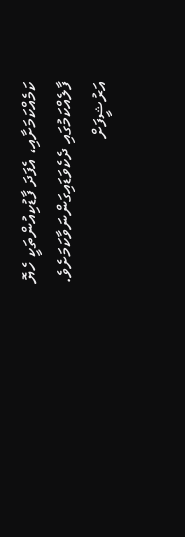ކަމެއްކަމަށާއި، އެފަދަ ފާޑުކިއުންތަކީ ހެޔޮ ފާލެއްކަމުގައި ދެކެވަޑައިގަންނަވާކަމަށެވެ.
އަރުޝީފަށް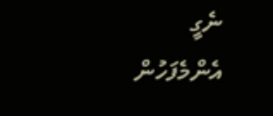ނެގީ
އެންމެފަހުން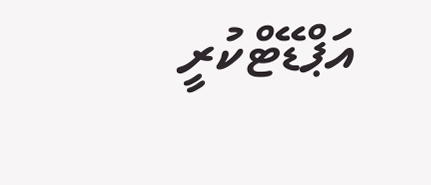އަޕްޑޭޓްކުރީ